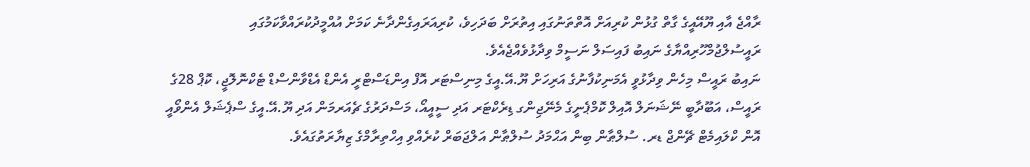ރާއްޖެ އާއި ޔޫއޭއީގެ ގާތް ގުޅުން ކުރިއަށް އޮތްތަނުގައި އިތުރަށް ބަދަހިވެ، ކުރިއަރައިގެންދާނެ ކަމަށް އުއްމީދުކުރައްވާކަމުގައި ރައީސުލްޖުމްހޫރިއްޔާގެ ނައިބު ފައިސަލް ނަސީމް ވިދާޅުވެއްޖެއެވެ.
ނައިބު ރައީސް މިހެން ވިދާޅުވީ އެމަނިކުފާނުގެ އަރިހަށް ޔޫ.އޭ.އީގެ މިނިސްޓަރ އޮފް އިންޑަސްޓްރީ އެންޑް އެޑްވާންސްޑް ޓެކްނޮލޮޖީ، ކޮޕް 28ގެ ރައީސް، އަބޫދާބީ ނޭޝަނަލް އޮއިލް ކޮމްޕެނީގެ މެނޭޖިންގ ޑިރެކްޓަރ އަދި ސީއީއޯ، މަސްދަރުގެ ޗެއަރމަން އަދި ޔޫ.އޭ.އީގެ ސްޕެޝަލް އެންވޯއީ އޮން ކްލައިމެޓް ޗޭންޖް ޑރ. ސުލްޠާން ބިން އަޙްމަދު ސުލްޠާން އަލްޖަބަރް ކުރެއްވި އިހްތިރާމްގެ ޒިޔާރަތުގައެވެ.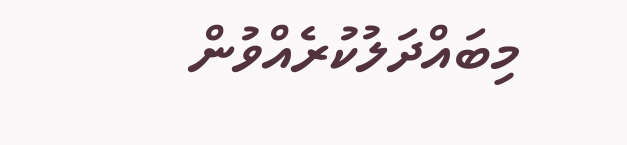މިބައްދަލުކުރެއްވުން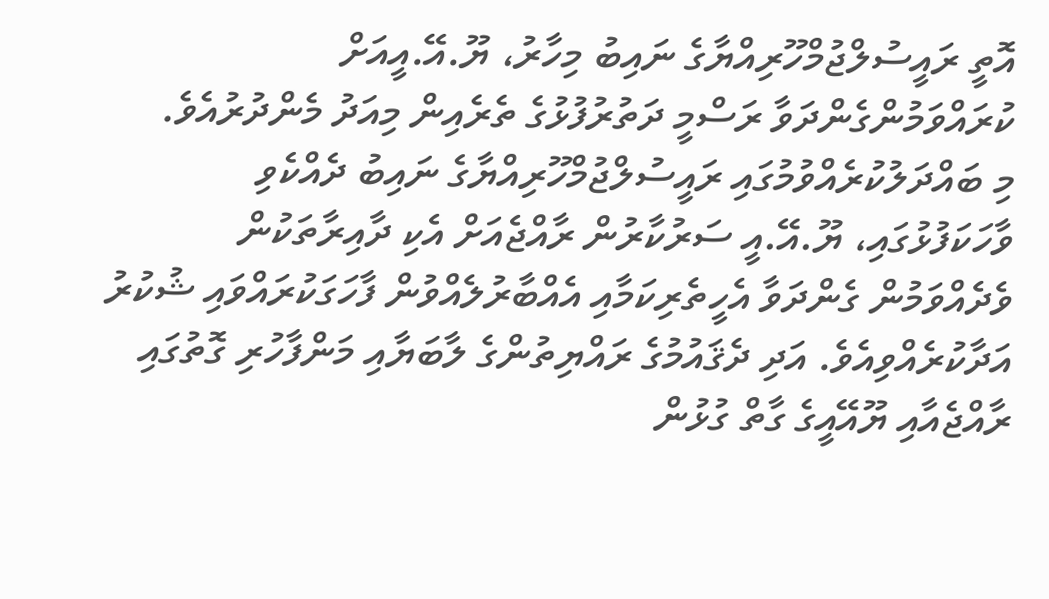އޮތީ ރައީސުލްޖުމްހޫރިއްޔާގެ ނައިބު މިހާރު، ޔޫ.އޭ.އީއަށް ކުރައްވަމުންގެންދަވާ ރަސްމީ ދަތުރުފުޅުގެ ތެރެއިން މިއަދު މެންދުރުއެވެ.
މި ބައްދަލުކުރެއްވުމުގައި ރައީސުލްޖުމްހޫރިއްޔާގެ ނައިބު ދެއްކެވި ވާހަކަފުޅުގައި، ޔޫ.އޭ.އީ ސަރުކާރުން ރާއްޖެއަށް އެކި ދާއިރާތަކުން ވެދެއްވަމުން ގެންދަވާ އެހީތެރިކަމާއި އެއްބާރުލެއްވުން ފާހަގަކުރައްވައި ޝުކުރު އަދާކުރެއްވިއެވެ. އަދި ދެޤައުމުގެ ރައްޔިތުންގެ ލާބަޔާއި މަންފާހުރި ގޮތުގައި ރާއްޖެއާއި ޔޫއޭއީގެ ގާތް ގުޅުން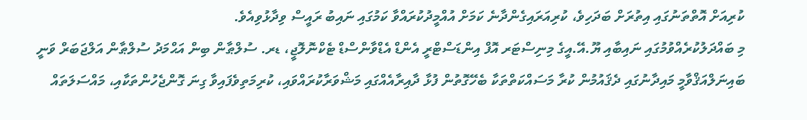ކުރިއަށް އޮތްތަނުގައި އިތުރަށް ބަދަހިވެ، ކުރިއަރައިގެންދާނެ ކަމަށް އުއްމީދުކުރައްވާ ކަމުގައި ނައިބު ރައީސް ވިދާޅުވިއެވެ.
މި ބައްދަލުކުރެއްވުމުގައި ނައިބާއި ޔޫ.އޭ.އީގެ މިނިސްޓަރ އޮފް އިންޑަސްޓްރީ އެންޑް އެޑްވާންސްޑް ޓެކްނޮލޮޖީ، ޑރ. ސުލްޠާން ބިން އަޙްމަދު ސުލްޠާން އަލްޖަބަރް ވަނީ ބައިނަލްއަޤްވާމީ މައިދާނުގައި ދެޤައުމުން ކުރާ މަސައްކަތްތަކާ ބެހޭގޮތުން ފުޅާ ދާއިރާއެއްގައި މަޝްވަރާކުރައްވައި، ކުރިމަތިވެފައިވާ ގިނަ ގޮންޖެހުންތަކާއި، މައްސަލަތައް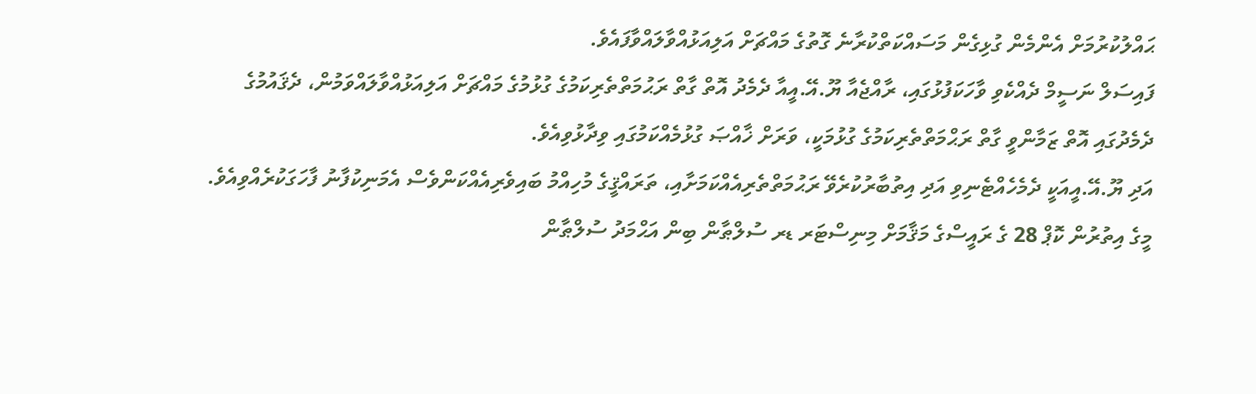ޙައްލުކުރުމަށް އެންމެން ގުޅިގެން މަސައްކަތްކުރާނެ ގޮތުގެ މައްޗަށް އަލިއަޅުއްވާލައްވާފައެވެ.
ފައިސަލް ނަސީމް ދެއްކެވި ވާހަކަފުޅުގައި، ރާއްޖެއާ ޔޫ.އޭ.އީއާ ދެމެދު އޮތް ގާތް ރަޙުމަތްތެރިކަމުގެ ގުޅުމުގެ މައްޗަށް އަލިއަޅުއްވާލައްވަމުން، ދެޤައުމުގެ ދެމެދުގައި އޮތް ޒަމާންވީ ގާތް ރަޙްމަތްތެރިކަމުގެ ގުޅުމަކީ، ވަރަށް ޚާއްޞަ ގުޅުމެއްކަމުގައި ވިދާޅުވިއެވެ.
އަދި ޔޫ.އޭ.އީއަކީ ދެމެހެއްޓެނިވި އަދި އިތުބާރުކުރެވޭ ރަޙުމަތްތެރިއެއްކަމަށާއި، ތަރައްޤީގެ މުހިއްމު ބައިވެރިއެއްކަންވެސް އެމަނިކުފާނު ފާހަގަކުރެއްވިއެވެ.
މީގެ އިތުރުން ކޮޕް 28 ގެ ރައީސްގެ މަޤާމަށް މިނިސްޓަރ ޑރ ސުލްޠާން ބިން އަޙްމަދު ސުލްޠާން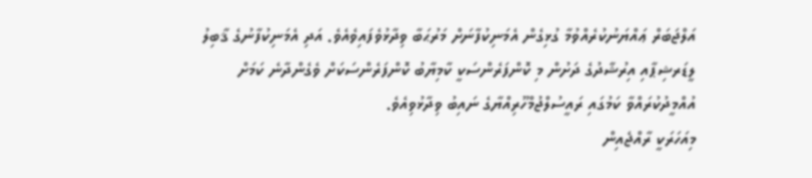އަލްޖަބަރް ޢައްޔަނުކުރެއްވުމާ ގުޅިގެން އެމަނިކުފާނަށް މަރުޙަބާ ވިދާޅުވެފައިވެއެވެ. އަދި އެމަނިކުފާނުގެ ޤާބިލު ލީޑަރޝިޕާއި އިރުޝާދުގެ ދަށުން މި ކޮންފަރެންސަކީ ކާމިޔާބު ކޮންފަރެންސަކަށް ވެގެންދާނެ ކަމަށް އުއްމީދުކުރައްވާ ކަމުގައި ރައީސުލްޖުމްހޫރިއްޔާގެ ނައިބު ވިދާޅުވިއެވެ.
މިއަހަރަކީ ރާއްޖެއިން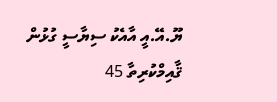ޔޫ.އޭ.އީ އާއެކު ސިޔާސީ ގުޅުން ޤާއިމްކުރިތާ 45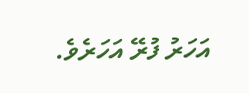އަހަރު ފުރޭ އަހަރެވެ.